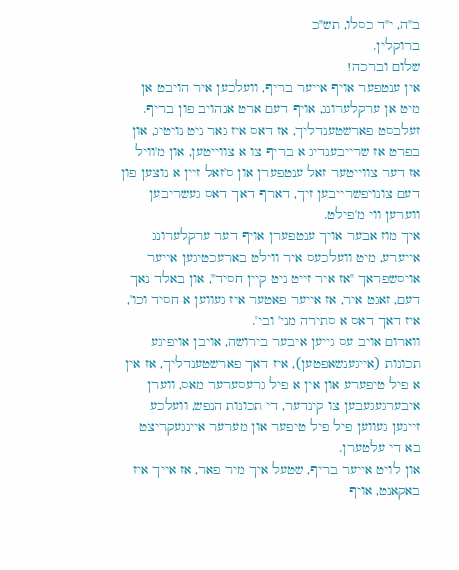ב"ה, י"ד כסלו, תש"כ
ברוקלין.
שלום וברכה!
אין ענטפער אויף אייער בריף, וועלכען איר הויבט אן מיט אן ערקלערונג, אויף דעם ארט אנהויב פון בריף.
זעלבסט פארשטענדליך, אז דאס איז גאר ניט נויטיג, און בפרט אז שרייבענדיג א בריף צו א צווייטען, און מ'וויל אז דער צווייטער זאל ענטפערן און ס'זאל זיין א נוצען פון דעם צונויפשרייבען זיך, דארף דאך דאס געשריבען ווערען ווי מ'פילט.
איך מוז אבער אויך ענטפערן אויף דער ערקלערונג אייערע, מיט וועלכעס איר ווילט בארעכטיגען אייער אויסשפראך "אז איר זייט ניט קיין חסיד", און באלד נאך דעם, זאגט איר, אז אייער פאטער איז געווען א חסיד וכו', איז דאך דאס א סתירה מני' ובי'.
ווארום אויב עס גייען איבער בירושה, אויבן אויפיגע תכונות (אייגענשאפטען), איז דאך פארשטענדליך, אז אין א פיל טיפערע און אין א פיל גרעסערער מאס, ווערן איבערגעגעבען צו קינדער, די תכונות הנפש, וועלכע זיינען געווען פיל פיל טיפער און מערער איינגעקריצט בא די עלטערן.
און לויט אייער בריף, שטעל איך מיר פאר, אז אייך איז באקאנט, אויף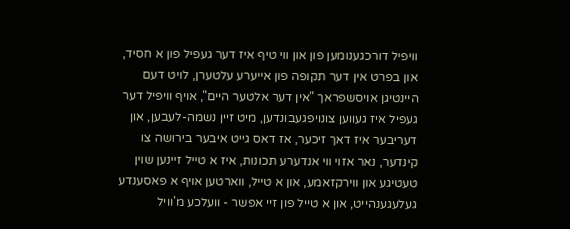וויפיל דורכגענומען פון און ווי טיף איז דער געפיל פון א חסיד, און בפרט אין דער תקופה פון אייערע עלטערן, לויט דעם היינטיגן אויסשפראך "אין דער אלטער היים", אויף וויפיל דער געפיל איז געווען צונויפגעבונדען, מיט זיין נשמה-לעבען, און דעריבער איז דאך זיכער, אז דאס גייט איבער בירושה צו קינדער, נאר אזוי ווי אנדערע תכונות, איז א טייל זיינען שוין טעטיגע און ווירקזאמע, און א טייל, ווארטען אויף א פאסענדע געלעגענהייט, און א טייל פון זיי אפשר - וועלכע מ'וויל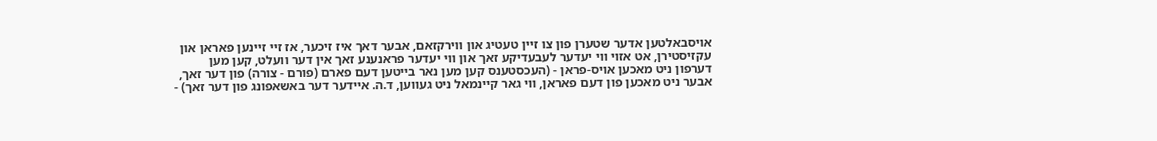אויסבאלטען אדער שטערן פון צו זיין טעטיג און ווירקזאם, אבער דאך איז זיכער, אז זיי זיינען פאראן און עקזיסטירן, אט אזוי ווי יעדער לעבעדיקע זאך און ווי יעדער פראנענע זאך אין דער וועלט, קען מען דערפון ניט מאכען אויס-פראן - (העכסטענס קען מען נאר בייטען דעם פארם (פורם - צורה) פון דער זאך, אבער ניט מאכען פון דעם פאראן, ווי גאר קיינמאל ניט געווען, ד.ה. איידער דער באשאפונג פון דער זאך) -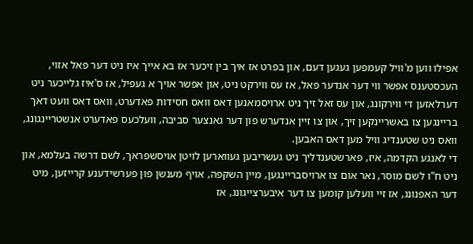אפילו ווען מ'וויל קעמפען געגען דעם, און בפרט אז איך בין זיכער אז בא אייך איז ניט דער פאל אזוי, העכסטענס אפשר ווי דער אנדער פאל, אז עס ווירקט ניט, און אפשר אויך א געפיל, אז ס'איז גלייכער ניט דערלאזען די ווירקונג, און עס זאל זיך ניט ארויסמאנען דאס וואס חסידות פאדערט, וואס דאס וועט דאך בריינגען צו באשריינקען זיך, און צו זיין אנדערש פון דער גאנצער סביבה, וועלכעס פאדערט אנשטריינגונג, וואס ניט שטענדיג וויל מען דאס האבען.
די לאנגע הקדמה, איז, פארשטענדליך ניט געשריבען געווארען לויטן אויסשפראך, לשם דרשה בעלמא, און ניט ח"ו לשם מוסר, נאר אום צו ארויסבריינגען, מיין השקפה, אויף מענשן פון פערשידענע קרייזען, מיט דער האפנונג, אז זיי וועלען קומען צו דער איבערצייגונג, אז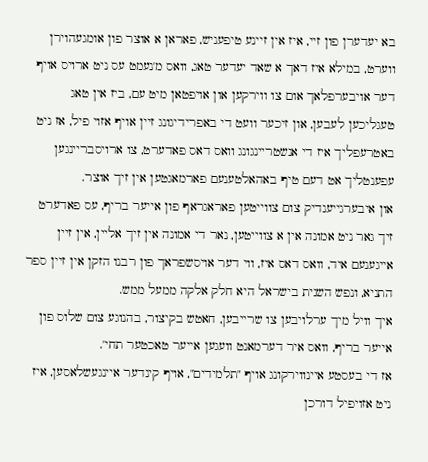בא יעדערן פון זיי, איז אין זיינע טיפעניש, פאראן א אוצר פון אומגעהוירן ווערט, במילא איז דאך א שאד יעדער טאג, וואס מ'נעמט עס ניט ארויס אויף דער אויבערפלאך אום צו ווירקען און אויפטאן מיט עם, ביז אין טאג טעגליכען לעבען, און זיכער וועט די באפרידיגונג זיין אויף אזוי פיל, אז ניט באטרעפליך איז די אנשטריינגונג וואס דאס פאדערט, צו ארויסבריינגען עפענטליך אט דעם טיף באהאלטענעם פארמאגטען אין זיך אוצר.
און איבערגייענדיק צום צווייטען פאראגראף פון אייער בריף, עס פאדערט זיך גאר ניט אמונה אין א צווייטען, נאר די אמונה אין זיך אליין, אין זיין אייגענעם איד, וואס דאס איז, ווי דער אויסשפראך פון רבנו הזקן אין זיין ספר התניא, ונפש השנית בישראל היא חלק אלקה ממעל ממש.
איך וויל מיך ערלויבען צו שרייבען, חאטש בקיצור, בהנוגע צום שלוס פון אייער בריף, וואס איר דערמאנט וועגען אייער טאכטער תחי'.
אז די בעסטע איינווירקונג אויף "תלמידים", אויף קינדער איינגעשלאסען, איז ניט אזויפיל דורכן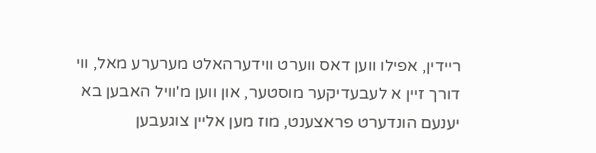ריידין, אפילו ווען דאס ווערט ווידערהאלט מערערע מאל, ווי דורך זיין א לעבעדיקער מוסטער, און ווען מ'וויל האבען בא יענעם הונדערט פראצענט, מוז מען אליין צוגעבען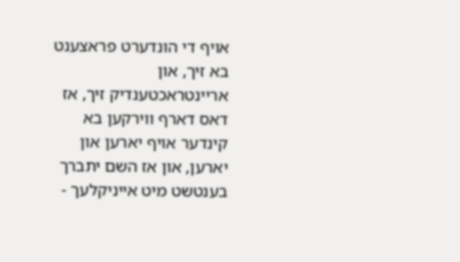אויף די הונדערט פראצענט בא זיך, און אריינטראכטענדיק זיך, אז דאס דארף ווירקען בא קינדער אויף יארען און יארען, און אז השם יתברך בענטשט מיט אייניקלעך -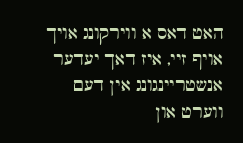האט דאס א ווירקונג אויך אויף זיי, איז דאך יעדער אנשטריינגונג אין דעם ווערט און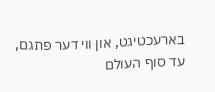בארעכטיגט, און ווי דער פתגם, עד סוף העולם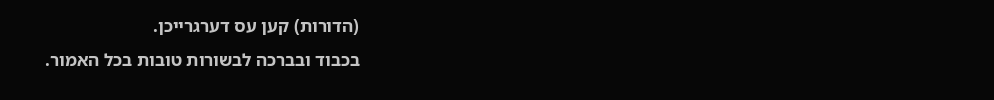(הדורות) קען עס דערגרייכן.
בכבוד ובברכה לבשורות טובות בכל האמור.